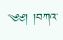༄༅། །བཀའ་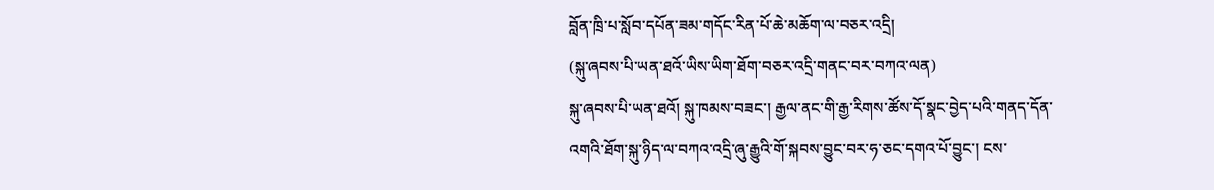བློན་ཁྲི་པ་སློབ་དཔོན་ཟམ་གདོང་རིན་པོ་ཆེ་མཆོག་ལ་བཅར་འདྲི།
(སྐུ་ཞབས་པི་ཡན་ཐའོ་ཡིས་ཡིག་ཐོག་བཅར་འདྲི་གནང་བར་བཀའ་ལན)
སྐུ་ཞབས་པི་ཡན་ཐའོ། སྐུ་ཁམས་བཟང་། རྒྱལ་ནང་གི་རྒྱ་རིགས་ཚོས་དོ་སྣང་བྱེད་པའི་གནད་དོན་འགའི་ཐོག་སྐུ་ཉིད་ལ་བཀའ་འདྲི་ཞུ་རྒྱུའི་གོ་སྐབས་བྱུང་བར་ཧ་ཅང་དགའ་པོ་བྱུང་། ངས་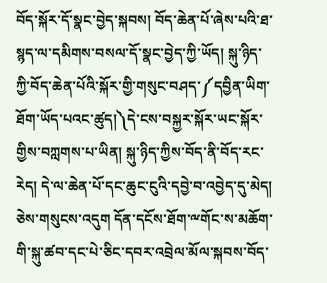བོད་སྐོར་དོ་སྣང་བྱེད་སྐབས། བོད་ཆེན་པོ་ཞེས་པའི་ཐ་སྙད་ལ་དམིགས་བསལ་དོ་སྣང་བྱེད་ཀྱི་ཡོད། སྐུ་ཉིད་ཀྱི་བོད་ཆེན་པོའི་སྐོར་གྱི་གསུང་བཤད་༼དབྱིན་ཡིག་ཐོག་ཡོད་པའང་ཚུད།༽དེ་ངས་བསྐྱར་སྐོར་ཡང་སྐོར་གྱིས་བཀླགས་པ་ཡིན། སྐུ་ཉིད་ཀྱིས་བོད་ནི་བོད་རང་རེད། དེ་ལ་ཆེན་པོ་དང་ཆུང་ངུའི་དབྱེ་བ་འབྱེད་དུ་མེད། ཅེས་གསུངས་འདུག དོན་དངོས་ཐོག་ྋགོང་ས་མཆོག་གི་སྐུ་ཚབ་དང་པེ་ཅིང་དབར་འབྲེལ་མོལ་སྐབས་བོད་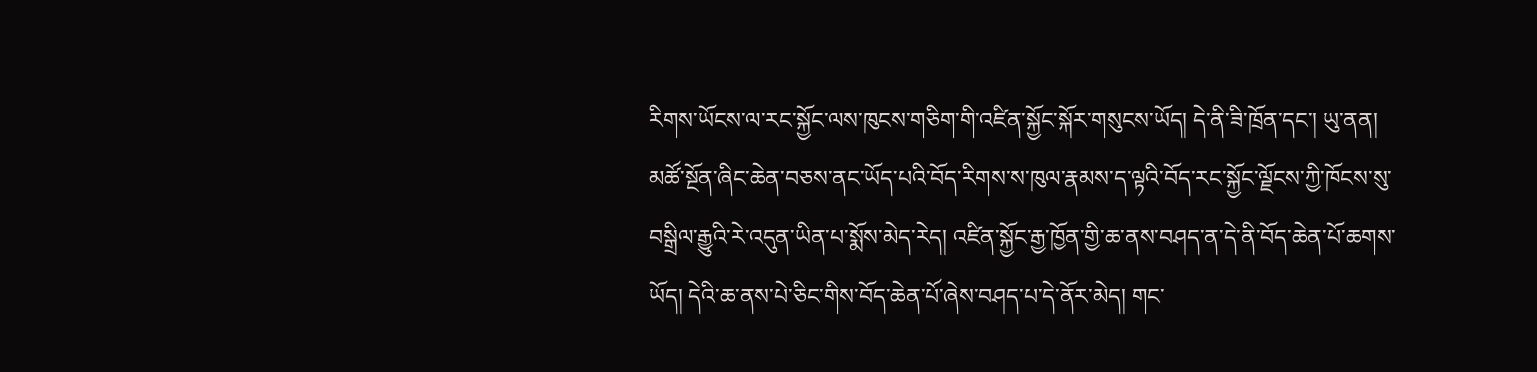རིགས་ཡོངས་ལ་རང་སྐྱོང་ལས་ཁུངས་གཅིག་གི་འཛིན་སྐྱོང་སྐོར་གསུངས་ཡོད། དེ་ནི་ཟི་ཁྲོན་དང་། ཡུ་ནན། མཚོ་སྔོན་ཞིང་ཆེན་བཅས་ནང་ཡོད་པའི་བོད་རིགས་ས་ཁུལ་རྣམས་ད་ལྟའི་བོད་རང་སྐྱོང་ལྗོངས་ཀྱི་ཁོངས་སུ་བསྒྲིལ་རྒྱུའི་རེ་འདུན་ཡིན་པ་སྨོས་མེད་རེད། འཛིན་སྐྱོང་རྒྱ་ཁྱོན་གྱི་ཆ་ནས་བཤད་ན་དེ་ནི་བོད་ཆེན་པོ་ཆགས་ཡོད། དེའི་ཆ་ནས་པེ་ཅིང་གིས་བོད་ཆེན་པོ་ཞེས་བཤད་པ་དེ་ནོར་མེད། གང་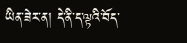ཡིན་ཟེར་ན། དེ་ནི་ད་ལྟའི་བོད་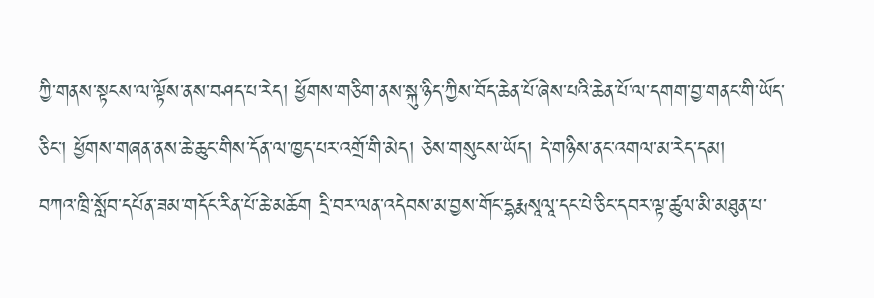ཀྱི་གནས་སྟངས་ལ་ལྟོས་ནས་བཤད་པ་རེད། ཕྱོགས་གཅིག་ནས་སྐུ་ཉིད་ཀྱིས་བོད་ཆེན་པོ་ཞེས་པའི་ཆེན་པོ་ལ་དགག་བྱ་གནང་གི་ཡོད་ཅིང་། ཕྱོགས་གཞན་ནས་ཆེ་ཆུང་གིས་དོན་ལ་ཁྱད་པར་འགྲོ་གི་མེད། ཅེས་གསུངས་ཡོད། དེ་གཉིས་ནང་འགལ་མ་རེད་དམ།
བཀའ་ཁྲི་སློབ་དཔོན་ཟམ་གདོང་རིན་པོ་ཆེ་མཆོག དྲི་བར་ལན་འདེབས་མ་བྱས་གོང་དྷརྨསཱལཱ་དང་པེ་ཅིང་དབར་ལྟ་ཚུལ་མི་མཐུན་པ་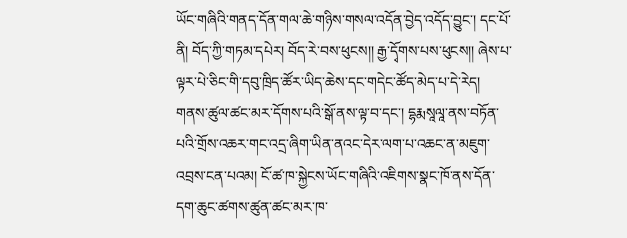ཡོང་གཞིའི་གནད་དོན་གལ་ཆེ་གཉིས་གསལ་འདོན་བྱེད་འདོད་བྱུང་། དང་པོ་ནི། བོད་ཀྱི་གཏམ་དཔེར། བོད་རེ་བས་ཕུངས།། རྒྱ་དྭོགས་པས་ཕུངས།། ཞེས་པ་ལྟར་པེ་ཅིང་གི་དབུ་ཁྲིད་ཚོར་ཡིད་ཆེས་དང་གདེང་ཚོད་མེད་པ་དེ་རེད། གནས་ཚུལ་ཚང་མར་དོགས་པའི་སྒོ་ནས་ལྟ་བ་དང་། དྷརྨསཱལཱ་ནས་བཏོན་པའི་གྲོས་འཆར་གང་འདྲ་ཞིག་ཡིན་ནའང་དེར་ལག་པ་འཆང་ན་མཇུག་འབྲས་ངན་པའམ། ངོ་ཚ་ཁ་སྐྱེངས་ཡོང་གཞིའི་འཇིགས་སྣང་ཁོ་ནས་དོན་དག་ཆུང་ཚགས་ཚུན་ཚང་མར་ཁ་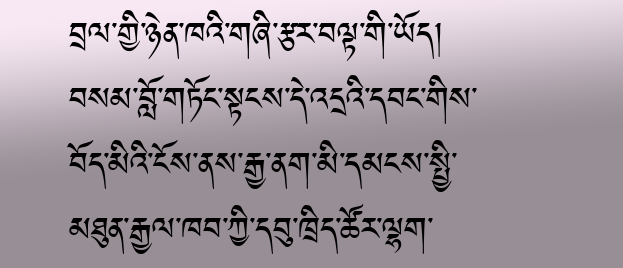བྲལ་གྱི་ཉེན་ཁའི་གཞི་རྩར་བལྟ་གི་ཡོད། བསམ་བློ་གཏོང་སྟངས་དེ་འདྲའི་དབང་གིས་བོད་མིའི་ངོས་ནས་རྒྱ་ནག་མི་དམངས་སྤྱི་མཐུན་རྒྱལ་ཁབ་ཀྱི་དབུ་ཁྲིད་ཚོར་ལྷག་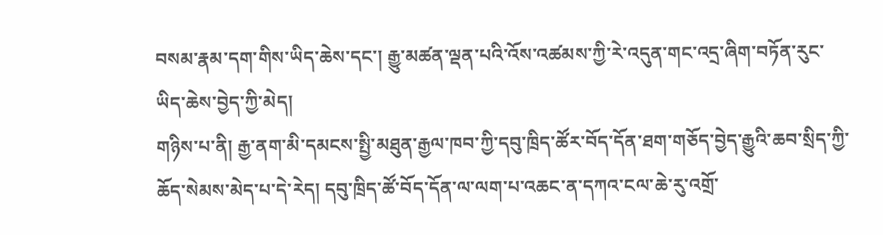བསམ་རྣམ་དག་གིས་ཡིད་ཆེས་དང་། རྒྱུ་མཚན་ལྡན་པའི་འོས་འཚམས་ཀྱི་རེ་འདུན་གང་འདྲ་ཞིག་བཏོན་རུང་ཡིད་ཆེས་བྱེད་ཀྱི་མེད།
གཉིས་པ་ནི། རྒྱ་ནག་མི་དམངས་སྤྱི་མཐུན་རྒྱལ་ཁབ་ཀྱི་དབུ་ཁྲིད་ཚོར་བོད་དོན་ཐག་གཅོད་བྱེད་རྒྱུའི་ཆབ་སྲིད་ཀྱི་ཆོད་སེམས་མེད་པ་དེ་རེད། དབུ་ཁྲིད་ཚོ་བོད་དོན་ལ་ལག་པ་འཆང་ན་དཀའ་ངལ་ཆེ་རུ་འགྲོ་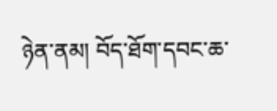ཉེན་ནམ། བོད་ཐོག་དབང་ཆ་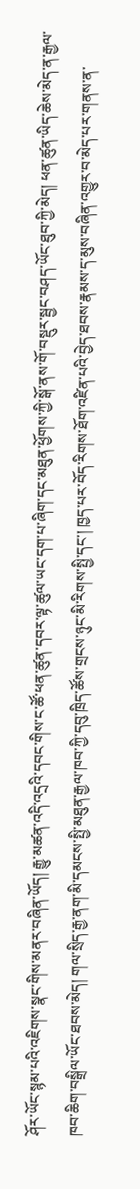ཤོར་ཡོང་སྙམ་པའི་འཇིགས་སྣང་གིས་མནར་བཞིན་ཡོད། རྒྱུ་མཚན་འདི་འདྲའི་དབང་གིས་ང་ཚོ་ཕན་ཚུན་དབར་ལྟ་ཚུལ་ཡང་དག་པ་ཞིག་དང་མཐུན་ཕྱོགས་ཀྱི་སྒོ་ནས་གོ་བསྡུར་སྦྱང་བཤད་ཡོང་ཐུབ་ཀྱི་མེད། ཕན་ཚུན་ཡིད་ཆེས་མེད་ན་རྒྱལ་ཁབ་ཆིག་བསྒྲིལ་ཡོང་ཐབས་མེད། གལ་སྲིད་རྒྱ་ནག་མི་དམངས་སྤྱི་མཐུན་རྒྱལ་ཁབ་ཀྱི་དབུ་ཁྲིད་ཚོས་གྲངས་ཉུང་མི་རིགས་སྤྱི་དང་། ཁྱད་པར་བོད་རིགས་ཐོག་འཛིན་པའི་བྱེད་ཐབས་རྣམས་ད་མུས་བཞིན་འགྱུར་བ་མེད་པར་གནས་ན་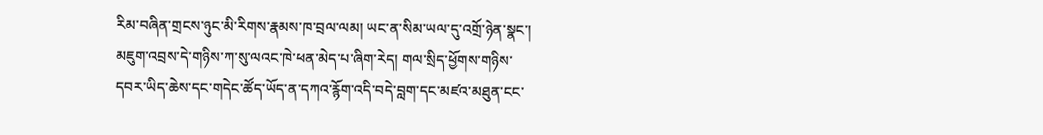རིམ་བཞིན་གྲངས་ཉུང་མི་རིགས་རྣམས་ཁ་བྲལ་ལམ། ཡང་ན་སིམ་ཡལ་དུ་འགྲོ་ཉེན་སྣང་། མཇུག་འབྲས་དེ་གཉིས་ཀ་སུ་ལའང་ཁེ་ཕན་མེད་པ་ཞིག་རེད། གལ་སྲིད་ཕྱོགས་གཉིས་དབར་ཡིད་ཆེས་དང་གདེང་ཚོད་ཡོད་ན་དཀའ་རྙོག་འདི་བདེ་བླག་དང་མཛའ་མཐུན་ངང་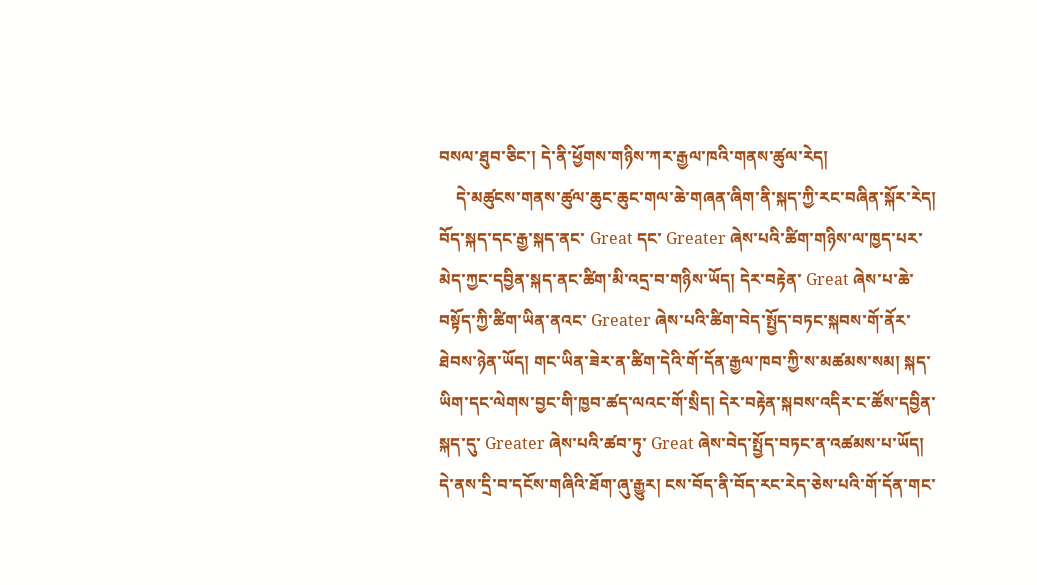བསལ་ཐུབ་ཅིང་། དེ་ནི་ཕྱོགས་གཉིས་ཀར་རྒྱལ་ཁའི་གནས་ཚུལ་རེད།
    དེ་མཚུངས་གནས་ཚུལ་ཆུང་ཆུང་གལ་ཆེ་གཞན་ཞིག་ནི་སྐད་ཀྱི་རང་བཞིན་སྐོར་རེད། བོད་སྐད་དང་རྒྱ་སྐད་ནང་ Great དང་ Greater ཞེས་པའི་ཚིག་གཉིས་ལ་ཁྱད་པར་མེད་ཀྱང་དབྱིན་སྐད་ནང་ཚིག་མི་འདྲ་བ་གཉིས་ཡོད། དེར་བརྟེན་ Great ཞེས་པ་ཆེ་བསྟོད་ཀྱི་ཚིག་ཡིན་ནའང་ Greater ཞེས་པའི་ཚིག་བེད་སྤྱོད་བཏང་སྐབས་གོ་ནོར་ཐེབས་ཉེན་ཡོད། གང་ཡིན་ཟེར་ན་ཚིག་དེའི་གོ་དོན་རྒྱལ་ཁབ་ཀྱི་ས་མཚམས་སམ། སྐད་ཡིག་དང་ལེགས་བྱང་གི་ཁྱབ་ཚད་ལའང་གོ་སྲིད། དེར་བརྟེན་སྐབས་འདིར་ང་ཚོས་དབྱིན་སྐད་དུ་ Greater ཞེས་པའི་ཚབ་ཏུ་ Great ཞེས་བེད་སྤྱོད་བཏང་ན་འཚམས་པ་ཡོད།
དེ་ནས་དྲི་བ་དངོས་གཞིའི་ཐོག་ཞུ་རྒྱུར། ངས་བོད་ནི་བོད་རང་རེད་ཅེས་པའི་གོ་དོན་གང་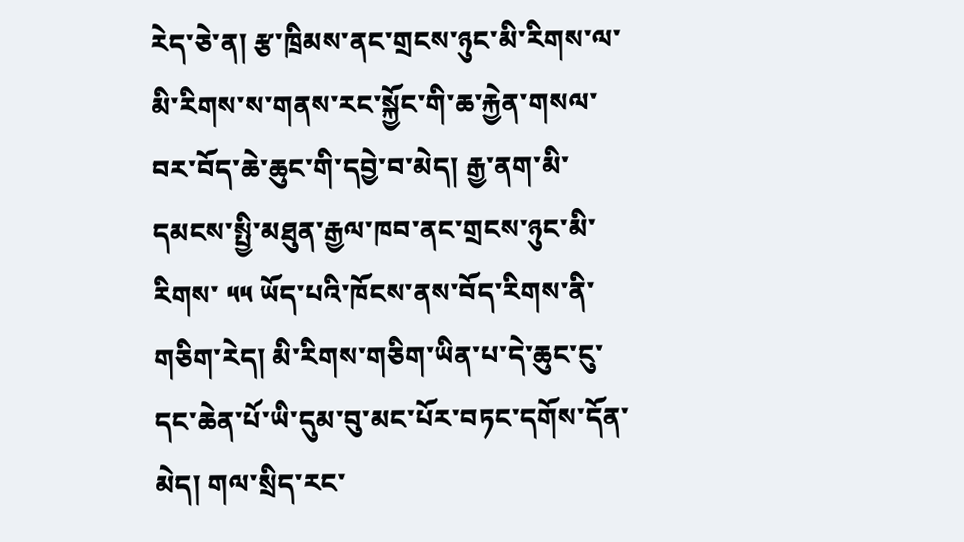རེད་ཅེ་ན། རྩ་ཁྲིམས་ནང་གྲངས་ཉུང་མི་རིགས་ལ་མི་རིགས་ས་གནས་རང་སྐྱོང་གི་ཆ་རྐྱེན་གསལ་བར་བོད་ཆེ་ཆུང་གི་དབྱེ་བ་མེད། རྒྱ་ནག་མི་དམངས་སྤྱི་མཐུན་རྒྱལ་ཁབ་ནང་གྲངས་ཉུང་མི་རིགས་ ༥༥ ཡོད་པའི་ཁོངས་ནས་བོད་རིགས་ནི་གཅིག་རེད། མི་རིགས་གཅིག་ཡིན་པ་དེ་ཆུང་ངུ་དང་ཆེན་པོ་ཡི་དུམ་བུ་མང་པོར་བཏང་དགོས་དོན་མེད། གལ་སྲིད་རང་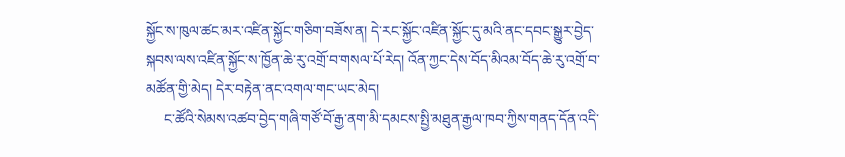སྐྱོང་ས་ཁུལ་ཚང་མར་འཛིན་སྐྱོང་གཅིག་བཟོས་ན། དེ་རང་སྐྱོང་འཛིན་སྐྱོང་དུ་མའི་ནང་དབང་སྒྱུར་བྱེད་སྐབས་ལས་འཛིན་སྐྱོང་ས་ཁྱོན་ཆེ་རུ་འགྲོ་བ་གསལ་པོ་རེད། འོན་ཀྱང་དེས་བོད་མིའམ་བོད་ཆེ་རུ་འགྲོ་བ་མཚོན་གྱི་མེད། དེར་བརྟེན་ནང་འགལ་གང་ཡང་མེད།
     ང་ཚོའི་སེམས་འཚབ་བྱེད་གཞི་གཙོ་བོ་རྒྱ་ནག་མི་དམངས་སྤྱི་མཐུན་རྒྱལ་ཁབ་ཀྱིས་གནད་དོན་འདི་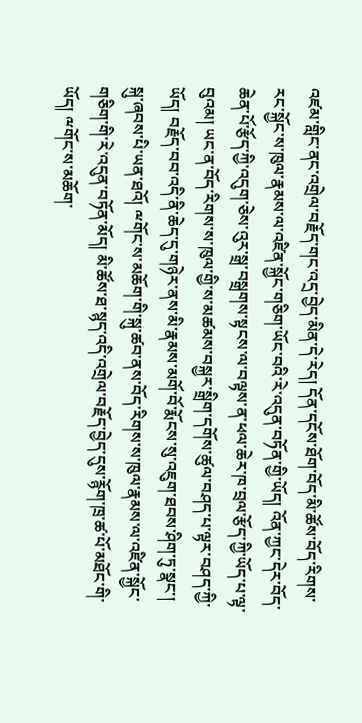འཛམ་གླིང་ནང་འགྲེལ་བརྗོད་གང་འདྲ་བྱེད་མིན་དེ་རེད། དོན་དངོས་ཐོག་བོད་མི་ཚོས་བོད་རིགས་རང་སྐྱོང་ས་ཁུལ་རྣམས་ལ་འཛིན་སྐྱོང་གཅིག་ཡོང་བའི་རེ་འདུན་བཏོན་གྱི་ཡོད། འོན་ཀྱང་དེར་བོད་ཆེན་པོ་རྩོད་ཀྱི་འདུག་ཅེས་འུར་སྒྲ་བསྒྲགས་སྟངས་ལ་བལྟས་ན་ཕལ་ཆེར་ཁ་བྲལ་རྩོད་ཀྱི་ཡོད་པ་ལྟ་བུའམ། ཡང་ན་བོད་རིགས་ས་ཁུལ་གྱི་ས་མཚམས་བསྐྱར་སྒྲིག་དགོས་ཚུལ་བཤད་པ་ལྟར་བཤད་ཀྱི་ཡོད། བརྗོད་བབ་འདི་ནི་ཆེད་དུ་གཉེར་ནས་མི་རྣམས་མགོ་བོ་རྨོངས་སུ་འཇུག་ཐབས་ཤིག་ཏུ་སྣང་།
སྐུ་ཞབས་པི་ཡན་ཐའོ། ྋགོང་ས་མཆོག་གི་སྐུ་ཚབ་ནས་བོད་རིགས་ས་ཁུལ་རྣམས་ལ་འཛིན་སྐྱོང་གཅིག་གི་རེ་འདུན་བཏོན་མོད། མི་ཚོས་ཐ་སྙད་འདི་འགྲེལ་བརྗོད་བྱེད་དུས་རྙོག་ཁྲ་ཚ་པོ་མཐོང་གི་ཡོད། ྋགོང་ས་མཆོག་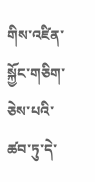གིས་འཛིན་སྐྱོང་གཅིག་ཅེས་པའི་ཚབ་ཏུ་དེ་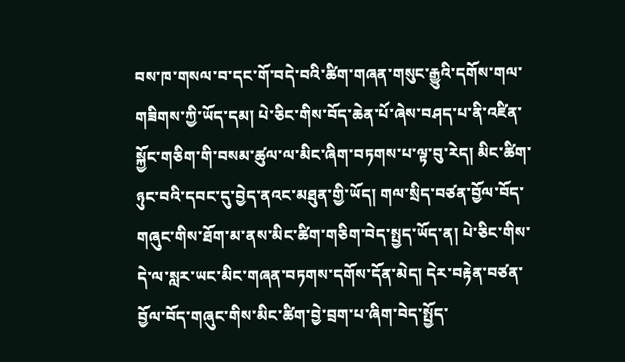བས་ཁ་གསལ་བ་དང་གོ་བདེ་བའི་ཚིག་གཞན་གསུང་རྒྱུའི་དགོས་གལ་གཟིགས་ཀྱི་ཡོད་དམ། པེ་ཅིང་གིས་བོད་ཆེན་པོ་ཞེས་བཤད་པ་ནི་འཛིན་སྐྱོང་གཅིག་གི་བསམ་ཚུལ་ལ་མིང་ཞིག་བཏགས་པ་ལྟ་བུ་རེད། མིང་ཚིག་ཉུང་བའི་དབང་དུ་བྱེད་ནའང་མཐུན་གྱི་ཡོད། གལ་སྲིད་བཙན་བྱོལ་བོད་གཞུང་གིས་ཐོག་མ་ནས་མིང་ཚིག་གཅིག་བེད་སྤྱད་ཡོད་ན། པེ་ཅིང་གིས་དེ་ལ་སླར་ཡང་མིང་གཞན་བཏགས་དགོས་དོན་མེད། དེར་བརྟེན་བཙན་བྱོལ་བོད་གཞུང་གིས་མིང་ཚིག་བྱེ་བྲག་པ་ཞིག་བེད་སྤྱོད་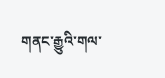གནང་རྒྱུའི་གལ་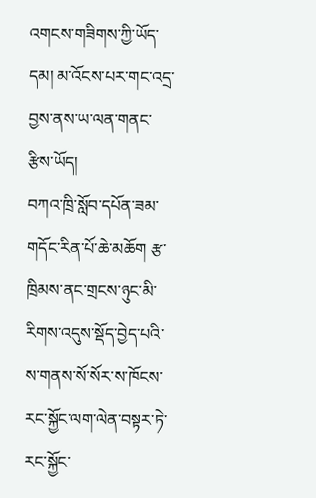འགངས་གཟིགས་ཀྱི་ཡོད་དམ། མ་འོངས་པར་གང་འདྲ་བྱས་ནས་ཡ་ལན་གནང་རྩིས་ཡོད།
བཀའ་ཁྲི་སློབ་དཔོན་ཟམ་གདོང་རིན་པོ་ཆེ་མཆོག རྩ་ཁྲིམས་ནང་གྲངས་ཉུང་མི་རིགས་འདུས་སྡོད་བྱེད་པའི་ས་གནས་སོ་སོར་ས་ཁོངས་རང་སྐྱོང་ལག་ལེན་བསྟར་ཏེ་རང་སྐྱོང་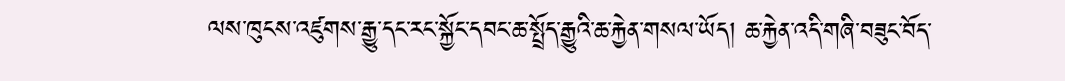ལས་ཁུངས་འཛུགས་རྒྱུ་དང་རང་སྐྱོང་དབང་ཆ་སྤྲོད་རྒྱུའི་ཆ་རྐྱེན་གསལ་ཡོད། ཆ་རྐྱེན་འདི་གཞི་བཟུང་བོད་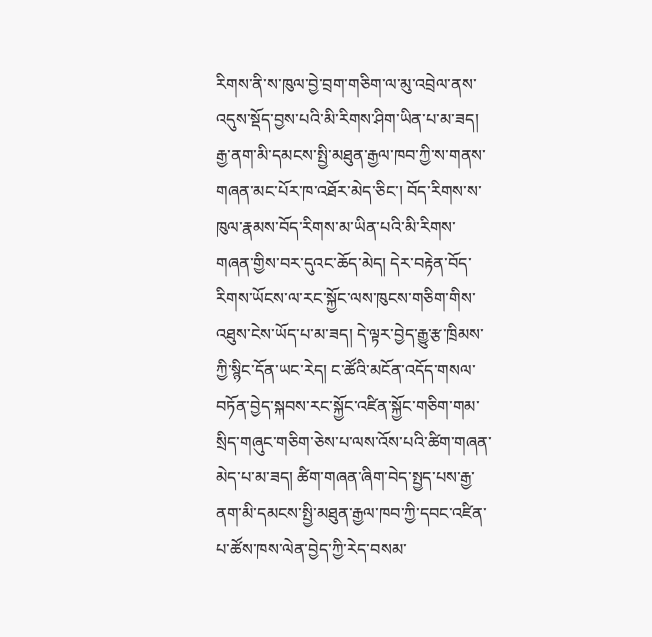རིགས་ནི་ས་ཁུལ་བྱེ་བྲག་གཅིག་ལ་མུ་འབྲེལ་ནས་འདུས་སྡོད་བྱས་པའི་མི་རིགས་ཤིག་ཡིན་པ་མ་ཟད། རྒྱ་ནག་མི་དམངས་སྤྱི་མཐུན་རྒྱལ་ཁབ་ཀྱི་ས་གནས་གཞན་མང་པོར་ཁ་འཐོར་མེད་ཅིང་། བོད་རིགས་ས་ཁུལ་རྣམས་བོད་རིགས་མ་ཡིན་པའི་མི་རིགས་གཞན་གྱིས་བར་དུའང་ཆོད་མེད། དེར་བརྟེན་བོད་རིགས་ཡོངས་ལ་རང་སྐྱོང་ལས་ཁུངས་གཅིག་གིས་འཐུས་ངེས་ཡོད་པ་མ་ཟད། དེ་ལྟར་བྱེད་རྒྱུ་རྩ་ཁྲིམས་ཀྱི་སྙིང་དོན་ཡང་རེད། ང་ཚོའི་མངོན་འདོད་གསལ་བཏོན་བྱེད་སྐབས་རང་སྐྱོང་འཛིན་སྐྱོང་གཅིག་གམ་སྲིད་གཞུང་གཅིག་ཅེས་པ་ལས་འོས་པའི་ཚིག་གཞན་མེད་པ་མ་ཟད། ཚིག་གཞན་ཞིག་བེད་སྤྱད་པས་རྒྱ་ནག་མི་དམངས་སྤྱི་མཐུན་རྒྱལ་ཁབ་ཀྱི་དབང་འཛིན་པ་ཚོས་ཁས་ལེན་བྱེད་ཀྱི་རེད་བསམ་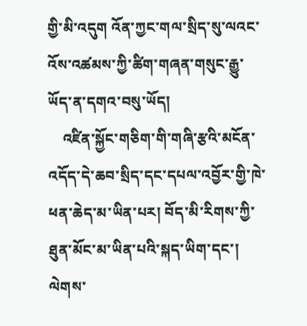གྱི་མི་འདུག འོན་ཀྱང་གལ་སྲིད་སུ་ལའང་འོས་འཚམས་ཀྱི་ཚིག་གཞན་གསུང་རྒྱུ་ཡོད་ན་དགའ་བསུ་ཡོད།
    འཛིན་སྐྱོང་གཅིག་གི་གཞི་རྩའི་མངོན་འདོད་དེ་ཆབ་སྲིད་དང་དཔལ་འབྱོར་གྱི་ཁེ་ཕན་ཆེད་མ་ཡིན་པར། བོད་མི་རིགས་ཀྱི་ཐུན་མོང་མ་ཡིན་པའི་སྐད་ཡིག་དང་། ལེགས་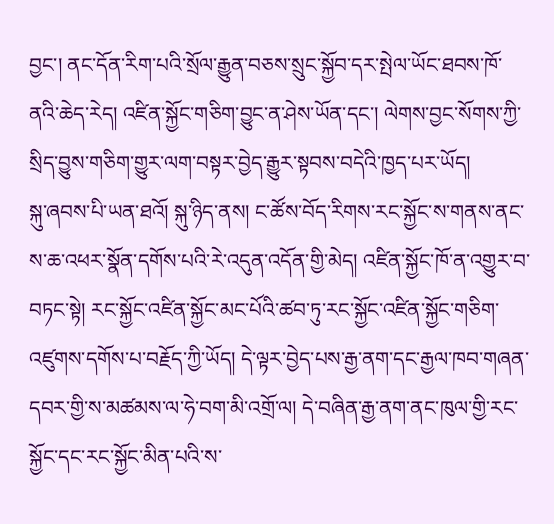བྱང་། ནང་དོན་རིག་པའི་སྲོལ་རྒྱུན་བཅས་སྲུང་སྐྱོབ་དར་སྤེལ་ཡོང་ཐབས་ཁོ་ནའི་ཆེད་རེད། འཛིན་སྐྱོང་གཅིག་བྱུང་ན་ཤེས་ཡོན་དང་། ལེགས་བྱང་སོགས་ཀྱི་སྲིད་བྱུས་གཅིག་གྱུར་ལག་བསྟར་བྱེད་རྒྱུར་སྟབས་བདེའི་ཁྱད་པར་ཡོད།
སྐུ་ཞབས་པི་ཡན་ཐའོ། སྐུ་ཉིད་ནས། ང་ཚོས་བོད་རིགས་རང་སྐྱོང་ས་གནས་ནང་ས་ཆ་འཕར་སྣོན་དགོས་པའི་རེ་འདུན་འདོན་གྱི་མེད། འཛིན་སྐྱོང་ཁོ་ན་འགྱུར་བ་བཏང་སྟེ། རང་སྐྱོང་འཛིན་སྐྱོང་མང་པོའི་ཚབ་ཏུ་རང་སྐྱོང་འཛིན་སྐྱོང་གཅིག་འཛུགས་དགོས་པ་བརྗོད་ཀྱི་ཡོད། དེ་ལྟར་བྱེད་པས་རྒྱ་ནག་དང་རྒྱལ་ཁབ་གཞན་དབར་གྱི་ས་མཚམས་ལ་ཧེ་བག་མི་འགྲོ་ལ། དེ་བཞིན་རྒྱ་ནག་ནང་ཁུལ་གྱི་རང་སྐྱོང་དང་རང་སྐྱོང་མིན་པའི་ས་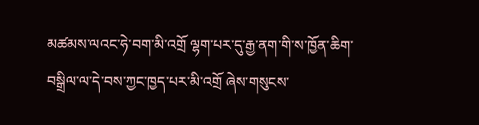མཚམས་ལའང་ཧེ་བག་མི་འགྲོ ལྷག་པར་དུ་རྒྱ་ནག་གི་ས་ཁྱོན་ཆིག་བསྒྲིལ་ལ་དེ་བས་ཀྱང་ཁྱད་པར་མི་འགྲོ ཞེས་གསུངས་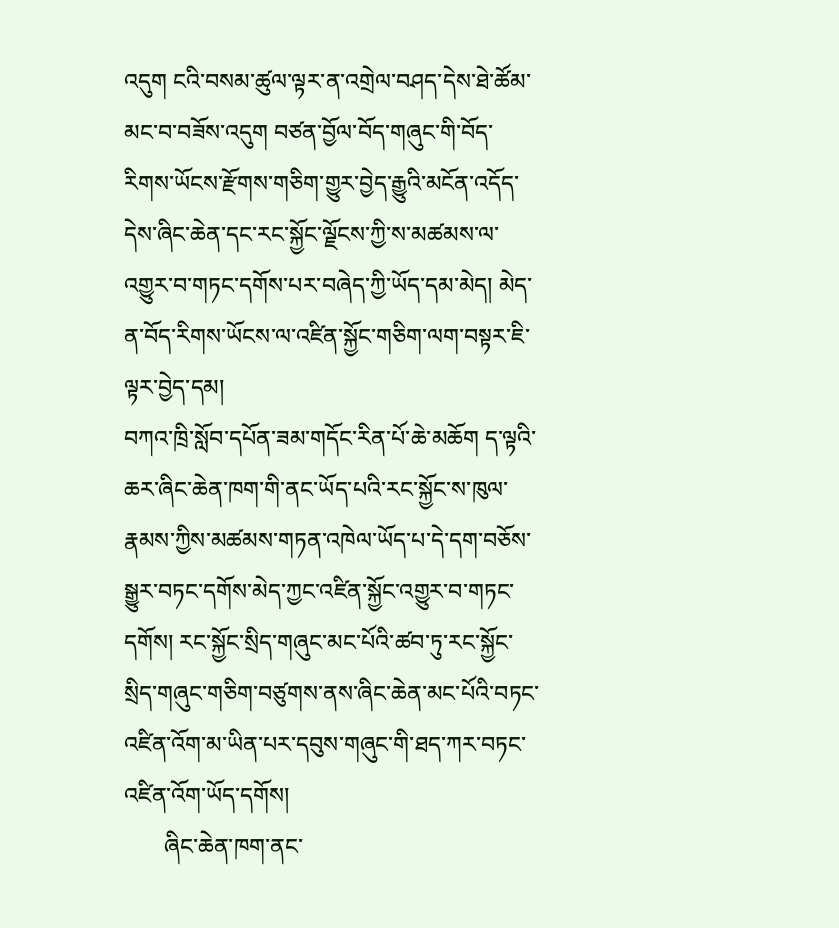འདུག ངའི་བསམ་ཚུལ་ལྟར་ན་འགྲེལ་བཤད་དེས་ཐེ་ཚོམ་མང་བ་བཟོས་འདུག བཙན་བྱོལ་བོད་གཞུང་གི་བོད་རིགས་ཡོངས་རྫོགས་གཅིག་གྱུར་བྱེད་རྒྱུའི་མངོན་འདོད་དེས་ཞིང་ཆེན་དང་རང་སྐྱོང་ལྗོངས་ཀྱི་ས་མཚམས་ལ་འགྱུར་བ་གཏང་དགོས་པར་བཞེད་ཀྱི་ཡོད་དམ་མེད། མེད་ན་བོད་རིགས་ཡོངས་ལ་འཛིན་སྐྱོང་གཅིག་ལག་བསྟར་ཇི་ལྟར་བྱེད་དམ།
བཀའ་ཁྲི་སློབ་དཔོན་ཟམ་གདོང་རིན་པོ་ཆེ་མཆོག ད་ལྟའི་ཆར་ཞིང་ཆེན་ཁག་གི་ནང་ཡོད་པའི་རང་སྐྱོང་ས་ཁུལ་རྣམས་ཀྱིས་མཚམས་གཏན་འཁེལ་ཡོད་པ་དེ་དག་བཅོས་སྒྱུར་བཏང་དགོས་མེད་ཀྱང་འཛིན་སྐྱོང་འགྱུར་བ་གཏང་དགོས། རང་སྐྱོང་སྲིད་གཞུང་མང་པོའི་ཚབ་ཏུ་རང་སྐྱོང་སྲིད་གཞུང་གཅིག་བཙུགས་ནས་ཞིང་ཆེན་མང་པོའི་བཏང་འཛིན་འོག་མ་ཡིན་པར་དབུས་གཞུང་གི་ཐད་ཀར་བཏང་འཛིན་འོག་ཡོད་དགོས།
       ཞིང་ཆེན་ཁག་ནང་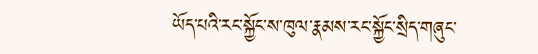ཡོད་པའི་རང་སྐྱོང་ས་ཁུལ་རྣམས་རང་སྐྱོང་སྲིད་གཞུང་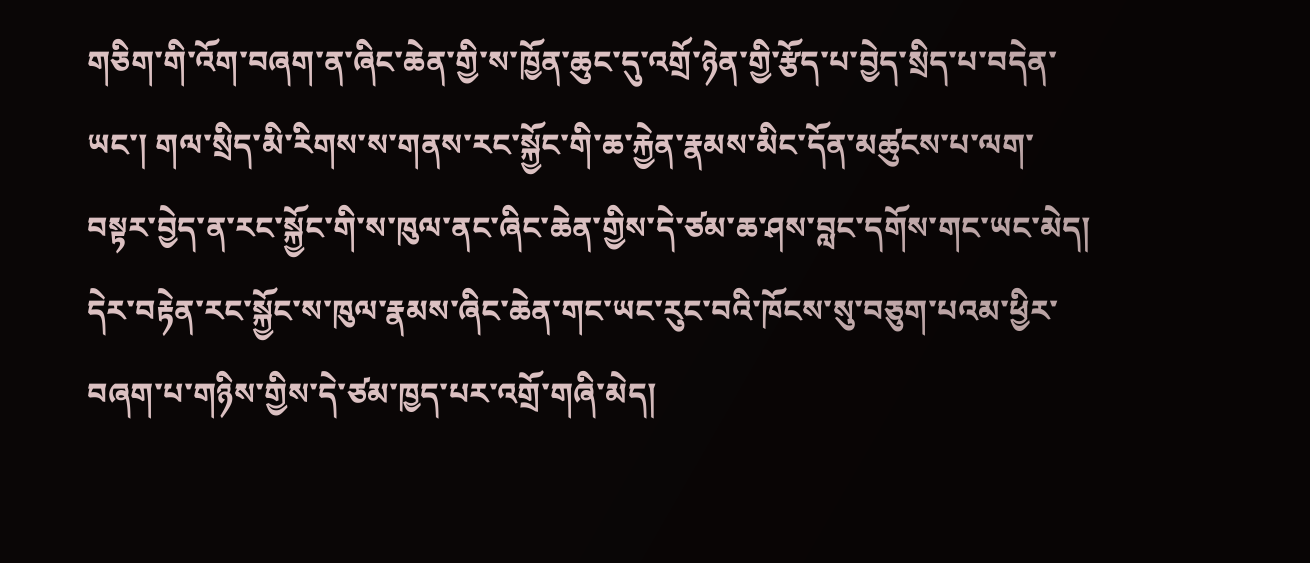གཅིག་གི་འོག་བཞག་ན་ཞིང་ཆེན་གྱི་ས་ཁྱོན་ཆུང་དུ་འགྲོ་ཉེན་གྱི་རྩོད་པ་བྱེད་སྲིད་པ་བདེན་ཡང་། གལ་སྲིད་མི་རིགས་ས་གནས་རང་སྐྱོང་གི་ཆ་རྐྱེན་རྣམས་མིང་དོན་མཚུངས་པ་ལག་བསྟར་བྱེད་ན་རང་སྐྱོང་གི་ས་ཁུལ་ནང་ཞིང་ཆེན་གྱིས་དེ་ཙམ་ཆ་ཤས་བླང་དགོས་གང་ཡང་མེད། དེར་བརྟེན་རང་སྐྱོང་ས་ཁུལ་རྣམས་ཞིང་ཆེན་གང་ཡང་རུང་བའི་ཁོངས་སུ་བཅུག་པའམ་ཕྱིར་བཞག་པ་གཉིས་གྱིས་དེ་ཙམ་ཁྱད་པར་འགྲོ་གཞི་མེད།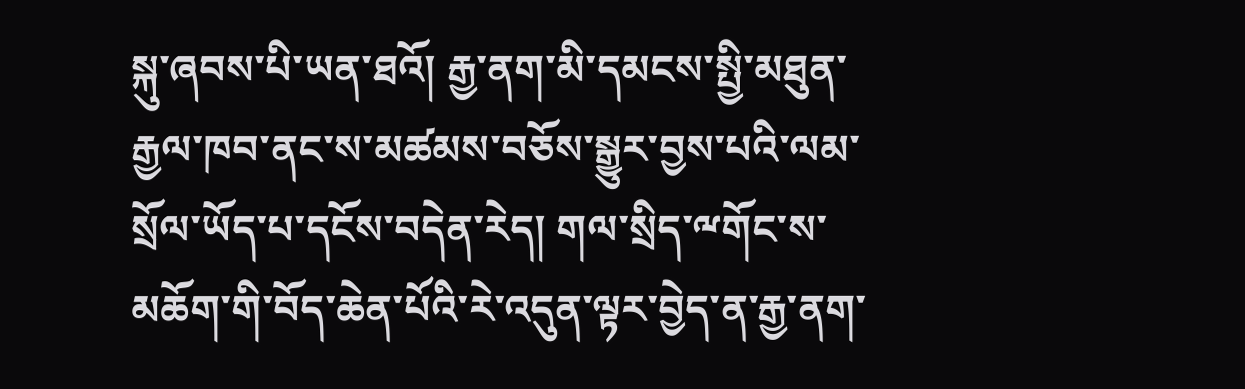སྐུ་ཞབས་པི་ཡན་ཐའོ། རྒྱ་ནག་མི་དམངས་སྤྱི་མཐུན་རྒྱལ་ཁབ་ནང་ས་མཚམས་བཅོས་སྒྱུར་བྱས་པའི་ལམ་སྲོལ་ཡོད་པ་དངོས་བདེན་རེད། གལ་སྲིད་ྋགོང་ས་མཆོག་གི་བོད་ཆེན་པོའི་རེ་འདུན་ལྟར་བྱེད་ན་རྒྱ་ནག་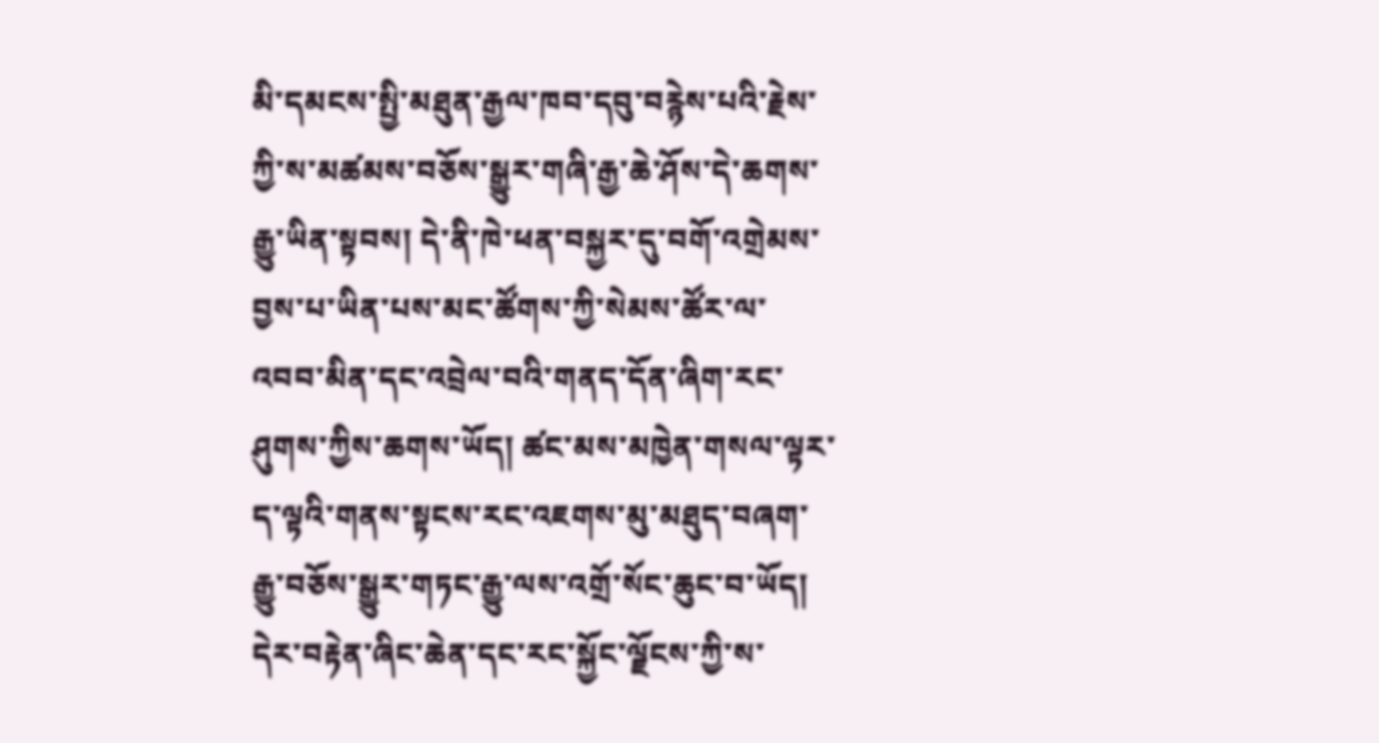མི་དམངས་སྤྱི་མཐུན་རྒྱལ་ཁབ་དབུ་བརྙེས་པའི་རྗེས་ཀྱི་ས་མཚམས་བཅོས་སྒྱུར་གཞི་རྒྱ་ཆེ་ཤོས་དེ་ཆགས་རྒྱུ་ཡིན་སྟབས། དེ་ནི་ཁེ་ཕན་བསྐྱར་དུ་བགོ་འགྲེམས་བྱས་པ་ཡིན་པས་མང་ཚོགས་ཀྱི་སེམས་ཚོར་ལ་འབབ་མིན་དང་འབྲེལ་བའི་གནད་དོན་ཞིག་རང་ཤུགས་ཀྱིས་ཆགས་ཡོད། ཚང་མས་མཁྱེན་གསལ་ལྟར་ད་ལྟའི་གནས་སྟངས་རང་འཇགས་མུ་མཐུད་བཞག་རྒྱུ་བཅོས་སྒྱུར་གཏང་རྒྱུ་ལས་འགྲོ་སོང་ཆུང་བ་ཡོད། དེར་བརྟེན་ཞིང་ཆེན་དང་རང་སྐྱོང་ལྗོངས་ཀྱི་ས་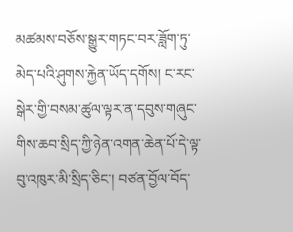མཚམས་བཅོས་སྒྱུར་གཏང་བར་ཟློག་ཏུ་མེད་པའི་ཤུགས་རྐྱེན་ཡོད་དགོས། ང་རང་སྒེར་གྱི་བསམ་ཚུལ་ལྟར་ན་དབུས་གཞུང་གིས་ཆབ་སྲིད་ཀྱི་ཉེན་འགན་ཆེན་པོ་དེ་ལྟ་བུ་འཁུར་མི་སྲིད་ཅིང་། བཙན་བྱོལ་བོད་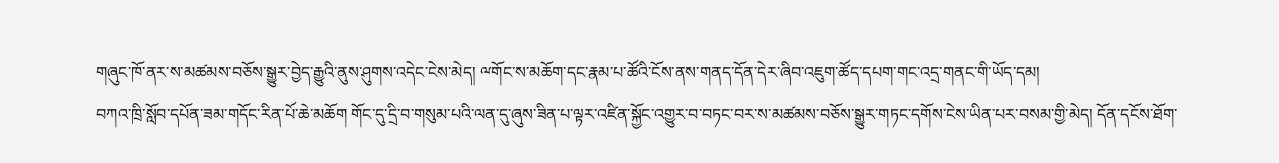གཞུང་ཁོ་ནར་ས་མཚམས་བཅོས་སྒྱུར་བྱེད་རྒྱུའི་ནུས་ཤུགས་འདེང་ངེས་མེད། ྋགོང་ས་མཆོག་དང་རྣམ་པ་ཚོའི་ངོས་ནས་གནད་དོན་དེར་ཞིབ་འཇུག་ཚོད་དཔག་གང་འདྲ་གནང་གི་ཡོད་དམ།
བཀའ་ཁྲི་སློབ་དཔོན་ཟམ་གདོང་རིན་པོ་ཆེ་མཆོག གོང་དུ་དྲི་བ་གསུམ་པའི་ལན་དུ་ཞུས་ཟིན་པ་ལྟར་འཛིན་སྐྱོང་འགྱུར་བ་བཏང་བར་ས་མཚམས་བཅོས་སྒྱུར་གཏང་དགོས་ངེས་ཡིན་པར་བསམ་གྱི་མེད། དོན་དངོས་ཐོག་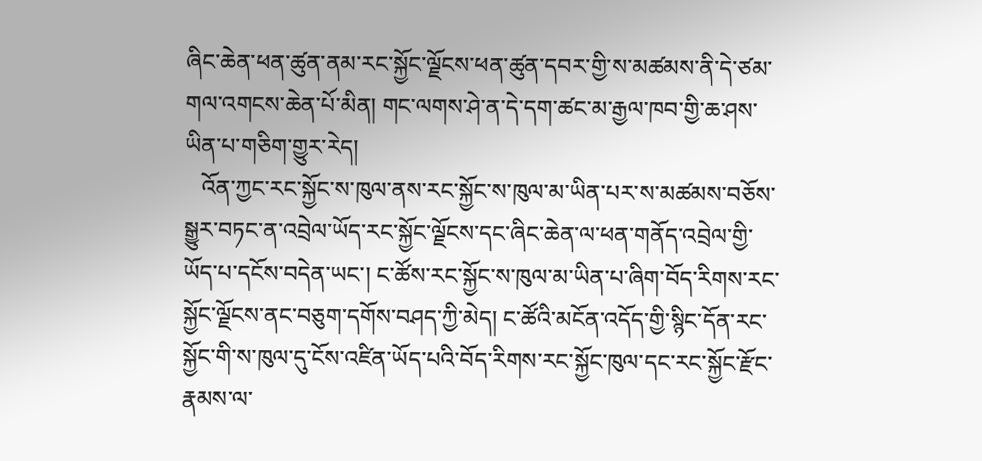ཞིང་ཆེན་ཕན་ཚུན་ནམ་རང་སྐྱོང་ལྗོངས་ཕན་ཚུན་དབར་གྱི་ས་མཚམས་ནི་དེ་ཙམ་གལ་འགངས་ཆེན་པོ་མིན། གང་ལགས་ཤེ་ན་དེ་དག་ཚང་མ་རྒྱལ་ཁབ་གྱི་ཆ་ཤས་ཡིན་པ་གཅིག་གྱུར་རེད།
   འོན་ཀྱང་རང་སྐྱོང་ས་ཁུལ་ནས་རང་སྐྱོང་ས་ཁུལ་མ་ཡིན་པར་ས་མཚམས་བཅོས་སྒྱུར་བཏང་ན་འབྲེལ་ཡོད་རང་སྐྱོང་ལྗོངས་དང་ཞིང་ཆེན་ལ་ཕན་གནོད་འབྲེལ་གྱི་ཡོད་པ་དངོས་བདེན་ཡང་། ང་ཚོས་རང་སྐྱོང་ས་ཁུལ་མ་ཡིན་པ་ཞིག་བོད་རིགས་རང་སྐྱོང་ལྗོངས་ནང་བཅུག་དགོས་བཤད་ཀྱི་མེད། ང་ཚོའི་མངོན་འདོད་གྱི་སྙིང་དོན་རང་སྐྱོང་གི་ས་ཁུལ་དུ་ངོས་འཛིན་ཡོད་པའི་བོད་རིགས་རང་སྐྱོང་ཁུལ་དང་རང་སྐྱོང་རྫོང་རྣམས་ལ་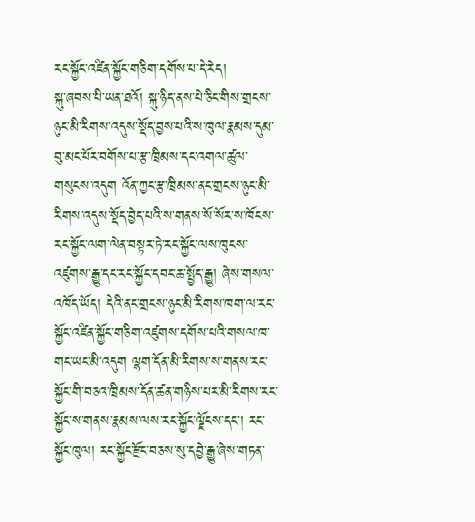རང་སྐྱོང་འཛིན་སྐྱོང་གཅིག་དགོས་པ་དེ་རེད།
སྐུ་ཞབས་པི་ཡན་ཐའོ། སྐུ་ཉིད་ནས་པེ་ཅིང་གིས་གྲངས་ཉུང་མི་རིགས་འདུས་སྡོད་བྱས་པའི་ས་ཁུལ་རྣམས་དུམ་བུ་མང་པོར་བགོས་པ་རྩ་ཁྲིམས་དང་འགལ་ཚུལ་གསུངས་འདུག འོན་ཀྱང་རྩ་ཁྲིམས་ནང་གྲངས་ཉུང་མི་རིགས་འདུས་སྡོད་བྱེད་པའི་ས་གནས་སོ་སོར་ས་ཁོངས་རང་སྐྱོང་ལག་ལེན་བསྟར་ཏེ་རང་སྐྱོང་ལས་ཁུངས་འཛུགས་རྒྱུ་དང་རང་སྐྱོང་དབང་ཆ་སྤྱོད་རྒྱུ། ཞེས་གསལ་འཁོད་ཡོད། དེའི་ནང་གྲངས་ཉུང་མི་རིགས་ཁག་ལ་རང་སྐྱོང་འཛིན་སྐྱོང་གཅིག་འཛུགས་དགོས་པའི་གསལ་ཁ་གང་ཡང་མི་འདུག ལྷག་དོན་མི་རིགས་ས་གནས་རང་སྐྱོང་གི་བཅའ་ཁྲིམས་དོན་ཚན་གཉིས་པར་མི་རིགས་རང་སྐྱོང་ས་གནས་རྣམས་ལས་རང་སྐྱོང་ལྗོངས་དང་། རང་སྐྱོང་ཁུལ། རང་སྐྱོང་རྫོང་བཅས་སུ་དབྱེ་རྒྱུ་ཞེས་གཏན་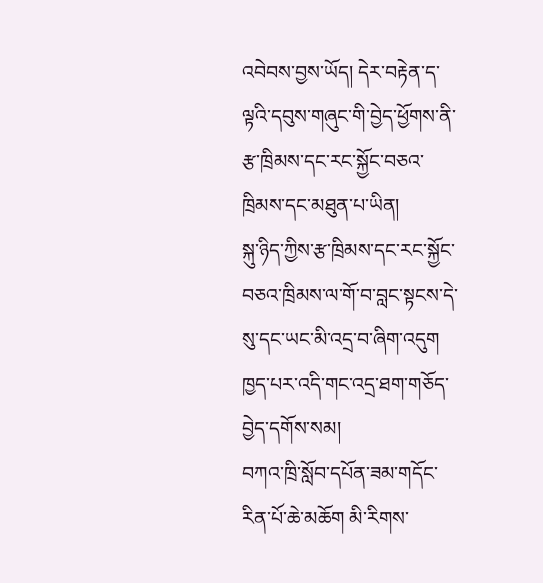འབེབས་བྱས་ཡོད། དེར་བརྟེན་ད་ལྟའི་དབུས་གཞུང་གི་བྱེད་ཕྱོགས་ནི་རྩ་ཁྲིམས་དང་རང་སྐྱོང་བཅའ་ཁྲིམས་དང་མཐུན་པ་ཡིན།
སྐུ་ཉིད་ཀྱིས་རྩ་ཁྲིམས་དང་རང་སྐྱོང་བཅའ་ཁྲིམས་ལ་གོ་བ་བླང་སྟངས་དེ་སུ་དང་ཡང་མི་འདྲ་བ་ཞིག་འདུག ཁྱད་པར་འདི་གང་འདྲ་ཐག་གཅོད་བྱེད་དགོས་སམ།
བཀའ་ཁྲི་སློབ་དཔོན་ཟམ་གདོང་རིན་པོ་ཆེ་མཆོག མི་རིགས་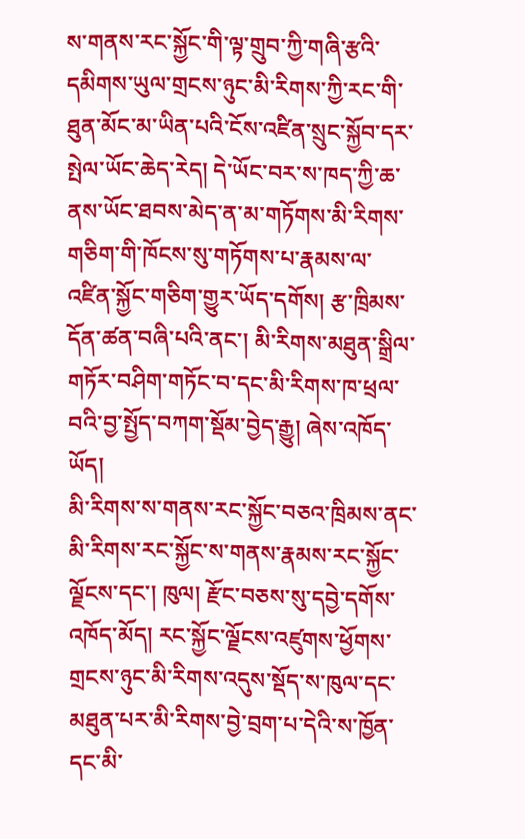ས་གནས་རང་སྐྱོང་གི་ལྟ་གྲུབ་ཀྱི་གཞི་རྩའི་དམིགས་ཡུལ་གྲངས་ཉུང་མི་རིགས་ཀྱི་རང་གི་ཐུན་མོང་མ་ཡིན་པའི་ངོས་འཛིན་སྲུང་སྐྱོབ་དར་སྤེལ་ཡོང་ཆེད་རེད། དེ་ཡོང་བར་ས་ཁད་ཀྱི་ཆ་ནས་ཡོང་ཐབས་མེད་ན་མ་གཏོགས་མི་རིགས་གཅིག་གི་ཁོངས་སུ་གཏོགས་པ་རྣམས་ལ་འཛིན་སྐྱོང་གཅིག་གྱུར་ཡོད་དགོས། རྩ་ཁྲིམས་དོན་ཚན་བཞི་པའི་ནང་། མི་རིགས་མཐུན་སྒྲིལ་གཏོར་བཤིག་གཏོང་བ་དང་མི་རིགས་ཁ་ཕྲལ་བའི་བྱ་སྤྱོད་བཀག་སྡོམ་བྱེད་རྒྱུ། ཞེས་འཁོད་ཡོད།
མི་རིགས་ས་གནས་རང་སྐྱོང་བཅའ་ཁྲིམས་ནང་མི་རིགས་རང་སྐྱོང་ས་གནས་རྣམས་རང་སྐྱོང་ལྗོངས་དང་། ཁུལ། རྫོང་བཅས་སུ་དབྱེ་དགོས་འཁོད་མོད། རང་སྐྱོང་ལྗོངས་འཛུགས་ཕྱོགས་གྲངས་ཉུང་མི་རིགས་འདུས་སྡོད་ས་ཁུལ་དང་མཐུན་པར་མི་རིགས་བྱེ་བྲག་པ་དེའི་ས་ཁྱོན་དང་མི་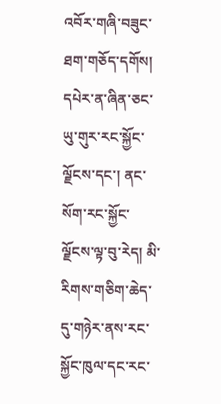འབོར་གཞི་བཟུང་ཐག་གཅོད་དགོས། དཔེར་ན་ཞིན་ཅང་ཡུ་གུར་རང་སྐྱོང་ལྗོངས་དང་། ནང་སོག་རང་སྐྱོང་ལྗོངས་ལྟ་བུ་རེད། མི་རིགས་གཅིག་ཆེད་དུ་གཉེར་ནས་རང་སྐྱོང་ཁུལ་དང་རང་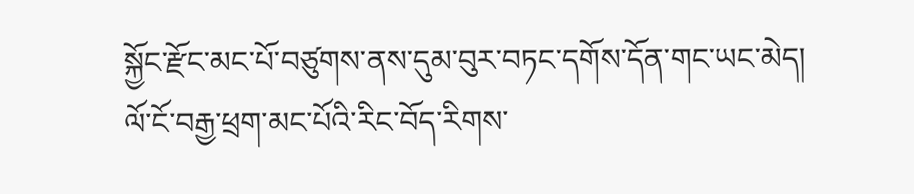སྐྱོང་རྫོང་མང་པོ་བཙུགས་ནས་དུམ་བུར་བཏང་དགོས་དོན་གང་ཡང་མེད།
ལོ་ངོ་བརྒྱ་ཕྲག་མང་པོའི་རིང་བོད་རིགས་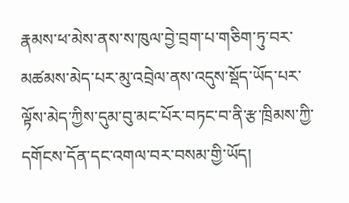རྣམས་ཕ་མེས་ནས་ས་ཁུལ་བྱེ་བྲག་པ་གཅིག་ཏུ་བར་མཚམས་མེད་པར་མུ་འབྲེལ་ནས་འདུས་སྡོད་ཡོད་པར་ལྟོས་མེད་ཀྱིས་དུམ་བུ་མང་པོར་བཏང་བ་ནི་རྩ་ཁྲིམས་ཀྱི་དགོངས་དོན་དང་འགལ་བར་བསམ་གྱི་ཡོད།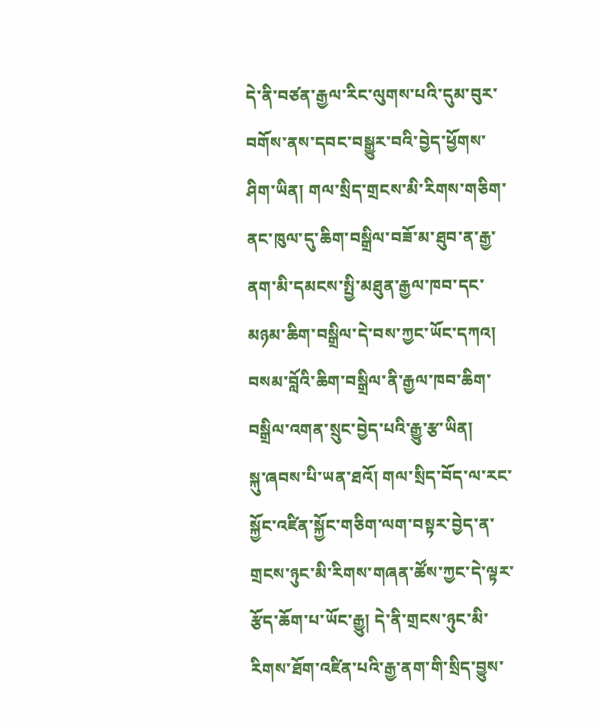དེ་ནི་བཙན་རྒྱལ་རིང་ལུགས་པའི་དུམ་བུར་བགོས་ནས་དབང་བསྒྱུར་བའི་བྱེད་ཕྱོགས་ཤིག་ཡིན། གལ་སྲིད་གྲངས་མི་རིགས་གཅིག་ནང་ཁུལ་དུ་ཆིག་བསྒྲིལ་བཟོ་མ་ཐུབ་ན་རྒྱ་ནག་མི་དམངས་སྤྱི་མཐུན་རྒྱལ་ཁབ་དང་མཉམ་ཆིག་བསྒྲིལ་དེ་བས་ཀྱང་ཡོང་དཀའ། བསམ་བློའི་ཆིག་བསྒྲིལ་ནི་རྒྱལ་ཁབ་ཆིག་བསྒྲིལ་འགན་སྲུང་བྱེད་པའི་རྒྱུ་རྩ་ཡིན།
སྐུ་ཞབས་པི་ཡན་ཐའོ། གལ་སྲིད་བོད་ལ་རང་སྐྱོང་འཛིན་སྐྱོང་གཅིག་ལག་བསྟར་བྱེད་ན་གྲངས་ཉུང་མི་རིགས་གཞན་ཚོས་ཀྱང་དེ་ལྟར་རྩོད་ཆོག་པ་ཡོང་རྒྱུ། དེ་ནི་གྲངས་ཉུང་མི་རིགས་ཐོག་འཛིན་པའི་རྒྱ་ནག་གི་སྲིད་བྱུས་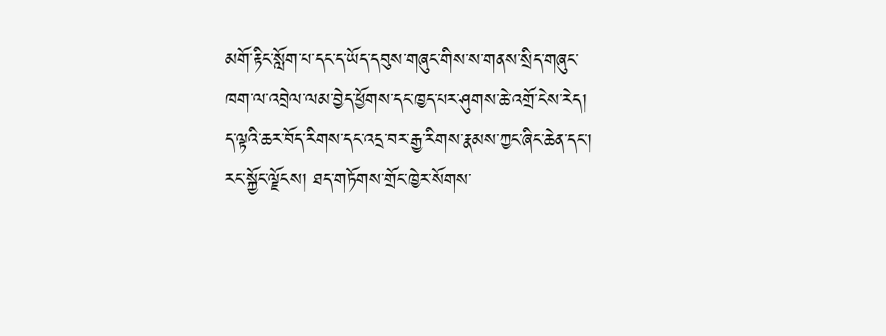མགོ་རྟིང་སློག་པ་དང་ད་ཡོད་དབུས་གཞུང་གིས་ས་གནས་སྲིད་གཞུང་ཁག་ལ་འབྲེལ་ལམ་བྱེད་ཕྱོགས་དང་ཁྱད་པར་ཤུགས་ཆེ་འགྲོ་ངེས་རེད། ད་ལྟའི་ཆར་བོད་རིགས་དང་འདྲ་བར་རྒྱ་རིགས་རྣམས་ཀྱང་ཞིང་ཆེན་དང་། རང་སྐྱོང་ལྗོངས། ཐད་གཏོགས་གྲོང་ཁྱེར་སོགས་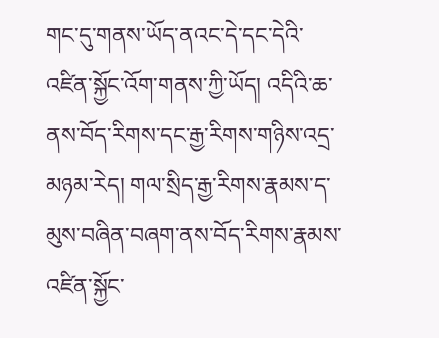གང་དུ་གནས་ཡོད་ནའང་དེ་དང་དེའི་འཛིན་སྐྱོང་འོག་གནས་ཀྱི་ཡོད། འདིའི་ཆ་ནས་བོད་རིགས་དང་རྒྱ་རིགས་གཉིས་འདྲ་མཉམ་རེད། གལ་སྲིད་རྒྱ་རིགས་རྣམས་ད་མུས་བཞིན་བཞག་ནས་བོད་རིགས་རྣམས་འཛིན་སྐྱོང་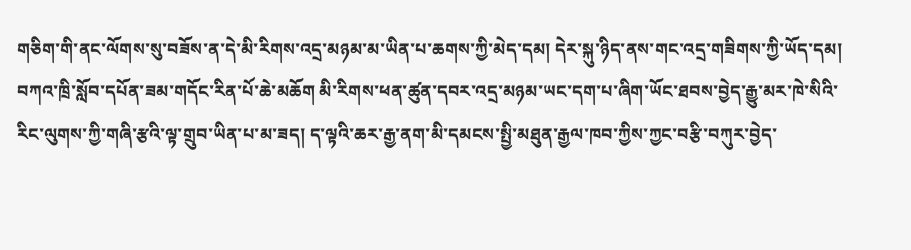གཅིག་གི་ནང་ལོགས་སུ་བཟོས་ན་དེ་མི་རིགས་འདྲ་མཉམ་མ་ཡིན་པ་ཆགས་ཀྱི་མེད་དམ། དེར་སྐུ་ཉིད་ནས་གང་འདྲ་གཟིགས་ཀྱི་ཡོད་དམ།
བཀའ་ཁྲི་སློབ་དཔོན་ཟམ་གདོང་རིན་པོ་ཆེ་མཆོག མི་རིགས་ཕན་ཚུན་དབར་འདྲ་མཉམ་ཡང་དག་པ་ཞིག་ཡོང་ཐབས་བྱེད་རྒྱུ་མར་ཁེ་སིའི་རིང་ལུགས་ཀྱི་གཞི་རྩའི་ལྟ་གྲུབ་ཡིན་པ་མ་ཟད། ད་ལྟའི་ཆར་རྒྱ་ནག་མི་དམངས་སྤྱི་མཐུན་རྒྱལ་ཁབ་ཀྱིས་ཀྱང་བརྩི་བཀུར་བྱེད་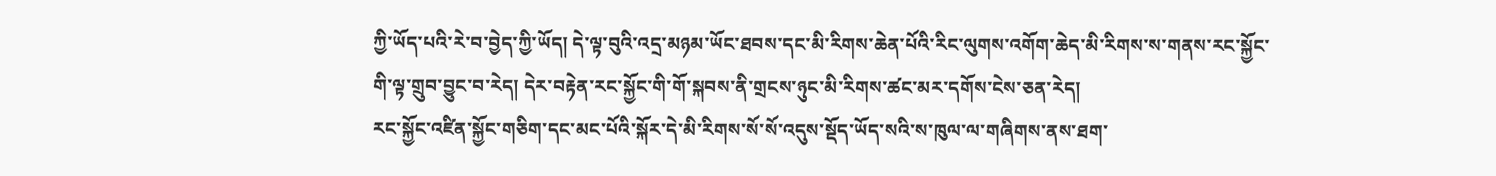ཀྱི་ཡོད་པའི་རེ་བ་བྱེད་ཀྱི་ཡོད། དེ་ལྟ་བུའི་འདྲ་མཉམ་ཡོང་ཐབས་དང་མི་རིགས་ཆེན་པོའི་རིང་ལུགས་འགོག་ཆེད་མི་རིགས་ས་གནས་རང་སྐྱོང་གི་ལྟ་གྲུབ་བྱུང་བ་རེད། དེར་བརྟེན་རང་སྐྱོང་གི་གོ་སྐབས་ནི་གྲངས་ཉུང་མི་རིགས་ཚང་མར་དགོས་ངེས་ཅན་རེད།
རང་སྐྱོང་འཛིན་སྐྱོང་གཅིག་དང་མང་པོའི་སྐོར་དེ་མི་རིགས་སོ་སོ་འདུས་སྡོད་ཡོད་སའི་ས་ཁུལ་ལ་གཞིགས་ནས་ཐག་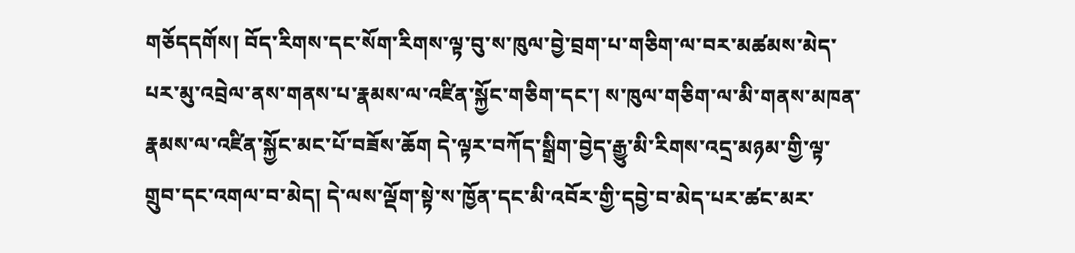གཅོདདགོས། བོད་རིགས་དང་སོག་རིགས་ལྟ་བུ་ས་ཁུལ་བྱེ་བྲག་པ་གཅིག་ལ་བར་མཚམས་མེད་པར་མུ་འབྲེལ་ནས་གནས་པ་རྣམས་ལ་འཛིན་སྐྱོང་གཅིག་དང་། ས་ཁུལ་གཅིག་ལ་མི་གནས་མཁན་རྣམས་ལ་འཛིན་སྐྱོང་མང་པོ་བཟོས་ཆོག དེ་ལྟར་བཀོད་སྒྲིག་བྱེད་རྒྱུ་མི་རིགས་འདྲ་མཉམ་གྱི་ལྟ་གྲུབ་དང་འགལ་བ་མེད། དེ་ལས་ལྡོག་སྟེ་ས་ཁྱོན་དང་མི་འབོར་གྱི་དབྱེ་བ་མེད་པར་ཚང་མར་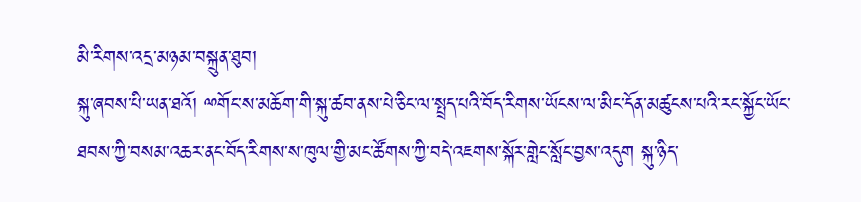མི་རིགས་འདྲ་མཉམ་བསྐྲུན་ཐུབ།
སྐུ་ཞབས་པི་ཡན་ཐའོ། ྋགོང་ས་མཆོག་གི་སྐུ་ཚབ་ནས་པེ་ཅིང་ལ་སྤྲད་པའི་བོད་རིགས་ཡོངས་ལ་མིང་དོན་མཚུངས་པའི་རང་སྐྱོང་ཡོང་ཐབས་ཀྱི་བསམ་འཆར་ནང་བོད་རིགས་ས་ཁུལ་གྱི་མང་ཚོགས་ཀྱི་བདེ་འཇགས་སྐོར་གླེང་སློང་བྱས་འདུག སྐུ་ཉིད་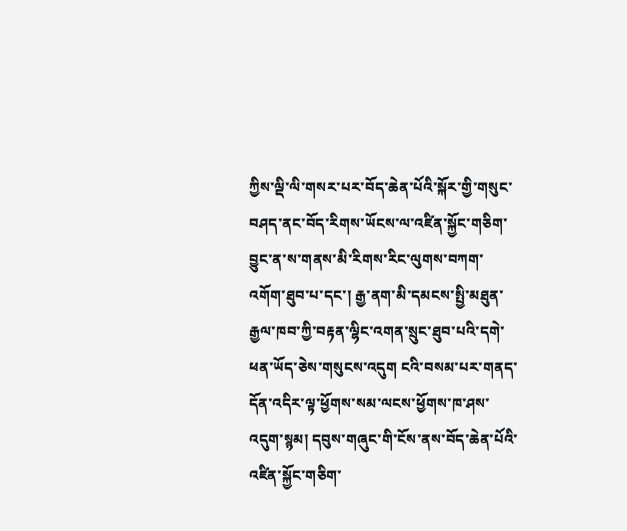ཀྱིས་ལྡི་ལི་གསར་པར་བོད་ཆེན་པོའི་སྐོར་གྱི་གསུང་བཤད་ནང་བོད་རིགས་ཡོངས་ལ་འཛིན་སྐྱོང་གཅིག་བྱུང་ན་ས་གནས་མི་རིགས་རིང་ལུགས་བཀག་འགོག་ཐུབ་པ་དང་། རྒྱ་ནག་མི་དམངས་སྤྱི་མཐུན་རྒྱལ་ཁབ་ཀྱི་བརྟན་ལྷིང་འགན་སྲུང་ཐུབ་པའི་དགེ་ཕན་ཡོད་ཅེས་གསུངས་འདུག ངའི་བསམ་པར་གནད་དོན་འདིར་ལྟ་ཕྱོགས་སམ་ལངས་ཕྱོགས་ཁ་ཤས་འདུག་སྙམ། དབུས་གཞུང་གི་ངོས་ནས་བོད་ཆེན་པོའི་འཛིན་སྐྱོང་གཅིག་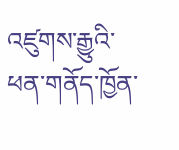འཛུགས་རྒྱུའི་ཕན་གནོད་ཁྱོན་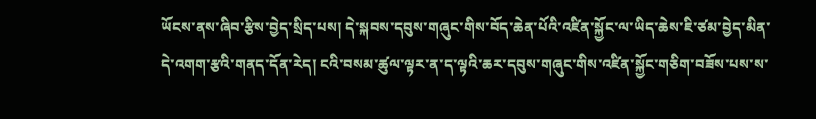ཡོངས་ནས་ཞིབ་རྩིས་བྱེད་སྲིད་པས། དེ་སྐབས་དབུས་གཞུང་གིས་བོད་ཆེན་པོའི་འཛིན་སྐྱོང་ལ་ཡིད་ཆེས་ཇི་ཙམ་བྱེད་མིན་དེ་འགག་རྩའི་གནད་དོན་རེད། ངའི་བསམ་ཚུལ་ལྟར་ན་ད་ལྟའི་ཆར་དབུས་གཞུང་གིས་འཛིན་སྐྱོང་གཅིག་བཟོས་པས་ས་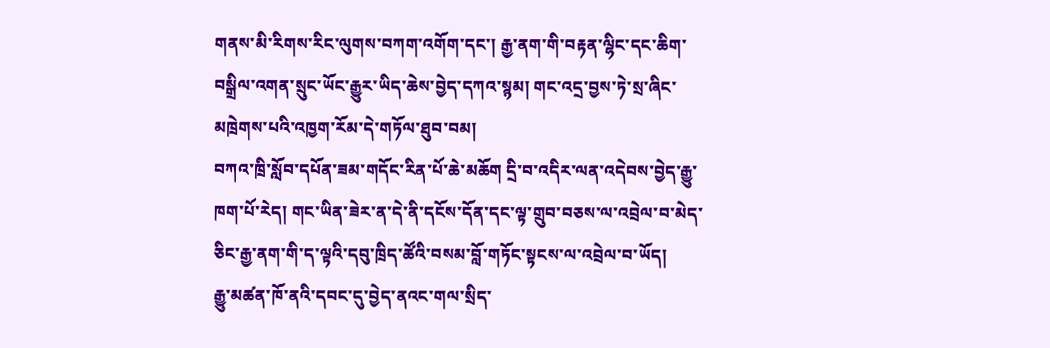གནས་མི་རིགས་རིང་ལུགས་བཀག་འགོག་དང་། རྒྱ་ནག་གི་བརྟན་ལྷིང་དང་ཆིག་བསྒྲིལ་འགན་སྲུང་ཡོང་རྒྱུར་ཡིད་ཆེས་བྱེད་དཀའ་སྙམ། གང་འདྲ་བྱས་ཏེ་སྲ་ཞིང་མཁྲེགས་པའི་འཁྱག་རོམ་དེ་གཏོལ་ཐུབ་བམ།
བཀའ་ཁྲི་སློབ་དཔོན་ཟམ་གདོང་རིན་པོ་ཆེ་མཆོག དྲི་བ་འདིར་ལན་འདེབས་བྱེད་རྒྱུ་ཁག་པོ་རེད། གང་ཡིན་ཟེར་ན་དེ་ནི་དངོས་དོན་དང་ལྟ་གྲུབ་བཅས་ལ་འབྲེལ་བ་མེད་ཅིང་རྒྱ་ནག་གི་ད་ལྟའི་དབུ་ཁྲིད་ཚོའི་བསམ་བློ་གཏོང་སྟངས་ལ་འབྲེལ་བ་ཡོད།
རྒྱུ་མཚན་ཁོ་ནའི་དབང་དུ་བྱེད་ནའང་གལ་སྲིད་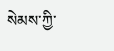སེམས་ཀྱི་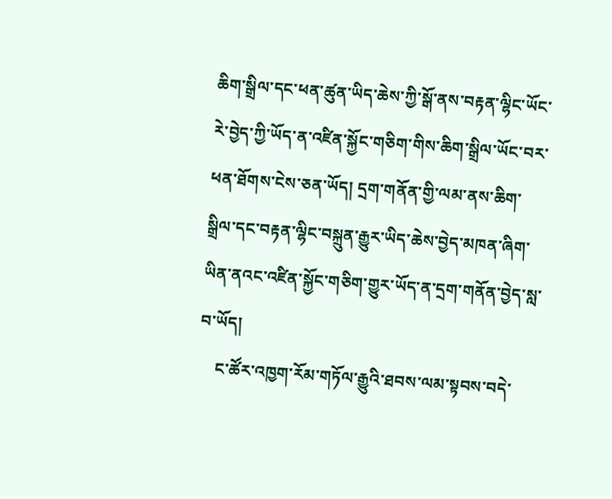ཆིག་སྒྲིལ་དང་ཕན་ཚུན་ཡིད་ཆེས་ཀྱི་སྒོ་ནས་བརྟན་ལྷིང་ཡོང་རེ་བྱེད་ཀྱི་ཡོད་ན་འཛིན་སྐྱོང་གཅིག་གིས་ཆིག་སྒྲིལ་ཡོང་བར་ཕན་ཐོགས་ངེས་ཅན་ཡོད། དྲག་གནོན་གྱི་ལམ་ནས་ཆིག་སྒྲིལ་དང་བརྟན་ལྷིང་བསྐྲུན་རྒྱུར་ཡིད་ཆེས་བྱེད་མཁན་ཞིག་ཡིན་ནའང་འཛིན་སྐྱོང་གཅིག་གྱུར་ཡོད་ན་དྲག་གནོན་བྱེད་སླ་བ་ཡོད།
    ང་ཚོར་འཁྱག་རོམ་གཏོལ་རྒྱུའི་ཐབས་ལམ་སྟབས་བདེ་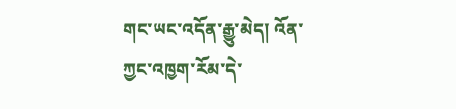གང་ཡང་འདོན་རྒྱུ་མེད། འོན་ཀྱང་འཁྱག་རོམ་དེ་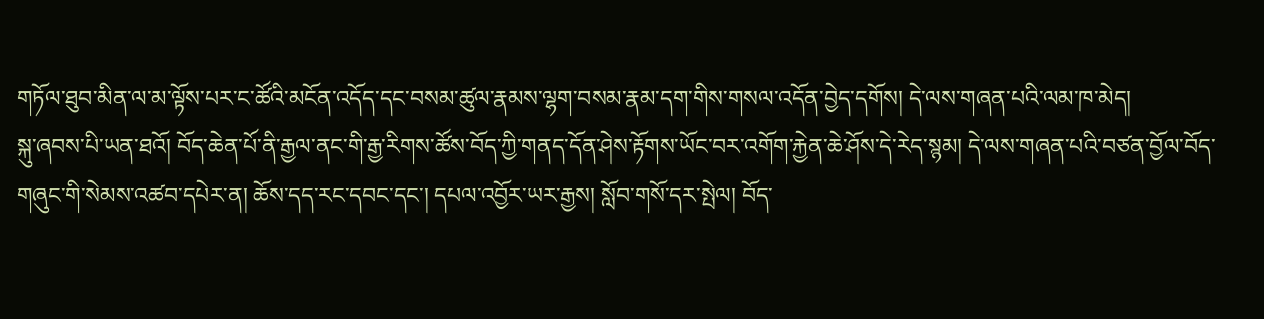གཏོལ་ཐུབ་མིན་ལ་མ་ལྟོས་པར་ང་ཚོའི་མངོན་འདོད་དང་བསམ་ཚུལ་རྣམས་ལྷག་བསམ་རྣམ་དག་གིས་གསལ་འདོན་བྱེད་དགོས། དེ་ལས་གཞན་པའི་ལམ་ཁ་མེད།
སྐུ་ཞབས་པི་ཡན་ཐའོ། བོད་ཆེན་པོ་ནི་རྒྱལ་ནང་གི་རྒྱ་རིགས་ཚོས་བོད་ཀྱི་གནད་དོན་ཤེས་རྟོགས་ཡོང་བར་འགོག་རྐྱེན་ཆེ་ཤོས་དེ་རེད་སྙམ། དེ་ལས་གཞན་པའི་བཙན་བྱོལ་བོད་གཞུང་གི་སེམས་འཚབ་དཔེར་ན། ཆོས་དད་རང་དབང་དང་། དཔལ་འབྱོར་ཡར་རྒྱས། སློབ་གསོ་དར་སྤེལ། བོད་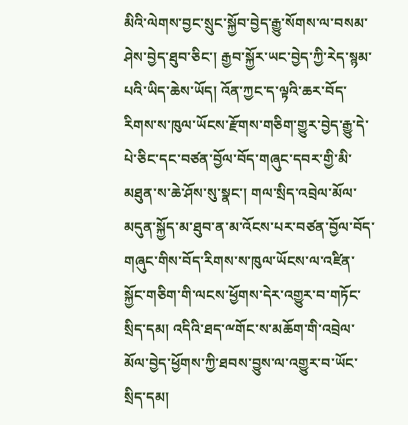མིའི་ལེགས་བྱང་སྲུང་སྐྱོབ་བྱེད་རྒྱུ་སོགས་ལ་བསམ་ཤེས་བྱེད་ཐུབ་ཅིང་། རྒྱབ་སྐྱོར་ཡང་བྱེད་ཀྱི་རེད་སྙམ་པའི་ཡིད་ཆེས་ཡོད། འོན་ཀྱང་ད་ལྟའི་ཆར་བོད་རིགས་ས་ཁུལ་ཡོངས་རྫོགས་གཅིག་གྱུར་བྱེད་རྒྱུ་དེ་པེ་ཅིང་དང་བཙན་བྱོལ་བོད་གཞུང་དབར་གྱི་མི་མཐུན་ས་ཆེ་ཤོས་སུ་སྣང་། གལ་སྲིད་འབྲེལ་མོལ་མདུན་སྐྱོད་མ་ཐུབ་ན་མ་འོངས་པར་བཙན་བྱོལ་བོད་གཞུང་གིས་བོད་རིགས་ས་ཁུལ་ཡོངས་ལ་འཛིན་སྐྱོང་གཅིག་གི་ལངས་ཕྱོགས་དེར་འགྱུར་བ་གཏོང་སྲིད་དམ། འདིའི་ཐད་ྋགོང་ས་མཆོག་གི་འབྲེལ་མོལ་བྱེད་ཕྱོགས་ཀྱི་ཐབས་བྱུས་ལ་འགྱུར་བ་ཡོང་སྲིད་དམ།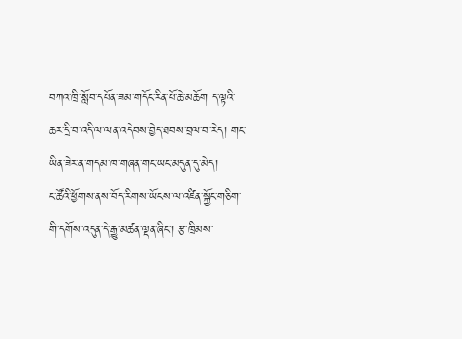བཀའ་ཁྲི་སློབ་དཔོན་ཟམ་གདོང་རིན་པོ་ཆེ་མཆོག ད་ལྟའི་ཆར་དྲི་བ་འདི་ལ་ལན་འདེབས་བྱེད་ཐབས་བྲལ་བ་རེད། གང་ཡིན་ཟེར་ན་གདམ་ཁ་གཞན་གང་ཡང་མདུན་དུ་མེད།
ང་ཚོའི་ཕྱོགས་ནས་བོད་རིགས་ཡོངས་ལ་འཛིན་སྐྱོང་གཅིག་གི་དགོས་འདུན་དེ་རྒྱུ་མཚན་ལྡན་ཞིང་། རྩ་ཁྲིམས་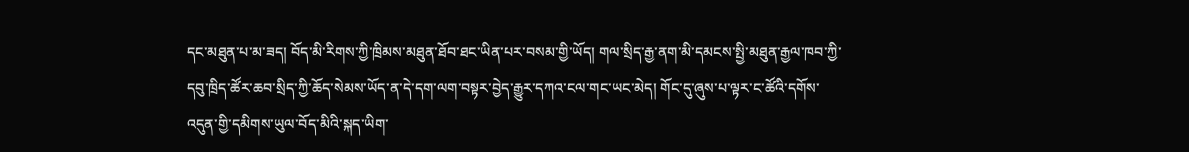དང་མཐུན་པ་མ་ཟད། བོད་མི་རིགས་ཀྱི་ཁྲིམས་མཐུན་ཐོབ་ཐང་ཡིན་པར་བསམ་གྱི་ཡོད། གལ་སྲིད་རྒྱ་ནག་མི་དམངས་སྤྱི་མཐུན་རྒྱལ་ཁབ་ཀྱི་དབུ་ཁྲིད་ཚོར་ཆབ་སྲིད་ཀྱི་ཆོད་སེམས་ཡོད་ན་དེ་དག་ལག་བསྟར་བྱེད་རྒྱུར་དཀའ་ངལ་གང་ཡང་མེད། གོང་དུ་ཞུས་པ་ལྟར་ང་ཚོའི་དགོས་འདུན་གྱི་དམིགས་ཡུལ་བོད་མིའི་སྐད་ཡིག་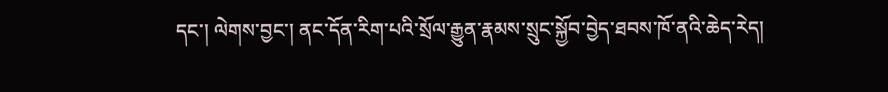དང་། ལེགས་བྱང་། ནང་དོན་རིག་པའི་སྲོལ་རྒྱུན་རྣམས་སྲུང་སྐྱོབ་བྱེད་ཐབས་ཁོ་ནའི་ཆེད་རེད།